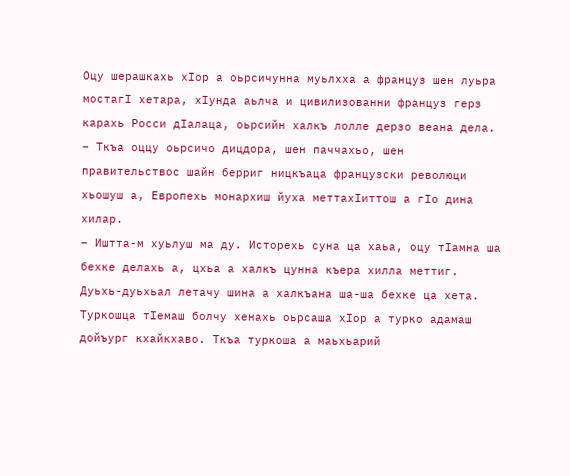Оцу шерашкахь хӏор а оьрсичунна муьлхха а француз шен луьра мостагӏ хетара, хӏунда аьлча и цивилизованни француз герз карахь Росси дӏалаца, оьрсийн халкъ лолле дерзо веана дела.
– Ткъа оццу оьрсичо дицдора, шен паччахьо, шен правительствос шайн берриг ницкъаца французски революци хьошуш а, Европехь монархиш йуха меттахӏиттош а гӏо дина хилар.
– Иштта-м хуьлуш ма ду. Исторехь суна ца хаьа, оцу тӏамна ша бехке делахь а, цхьа а халкъ цунна къера хилла меттиг. Дуьхь-дуьхьал летачу шина а халкъана ша-ша бехке ца хета. Туркошца тӏемаш болчу хенахь оьрсаша хӏор а турко адамаш дойъург кхайкхаво. Ткъа туркоша а маьхьарий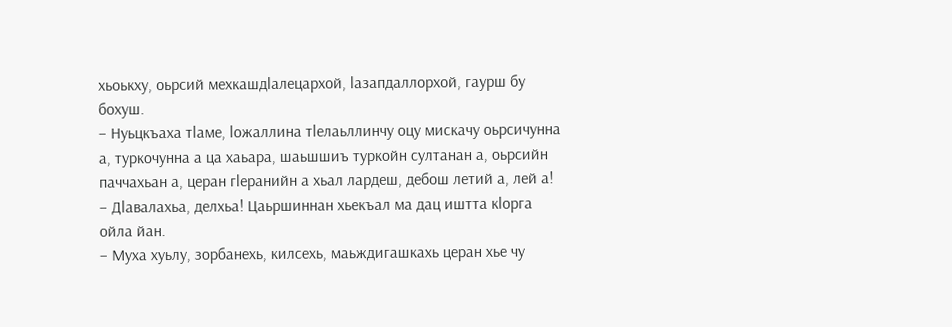хьоькху, оьрсий мехкашдӏалецархой, ӏазапдаллорхой, гаурш бу бохуш.
– Нуьцкъаха тӏаме, ӏожаллина тӏелаьллинчу оцу мискачу оьрсичунна а, туркочунна а ца хаьара, шаьшшиъ туркойн султанан а, оьрсийн паччахьан а, церан гӏеранийн а хьал лардеш, дебош летий а, лей а!
– Дӏавалахьа, делхьа! Цаьршиннан хьекъал ма дац иштта кӏорга ойла йан.
– Муха хуьлу, зорбанехь, килсехь, маьждигашкахь церан хье чу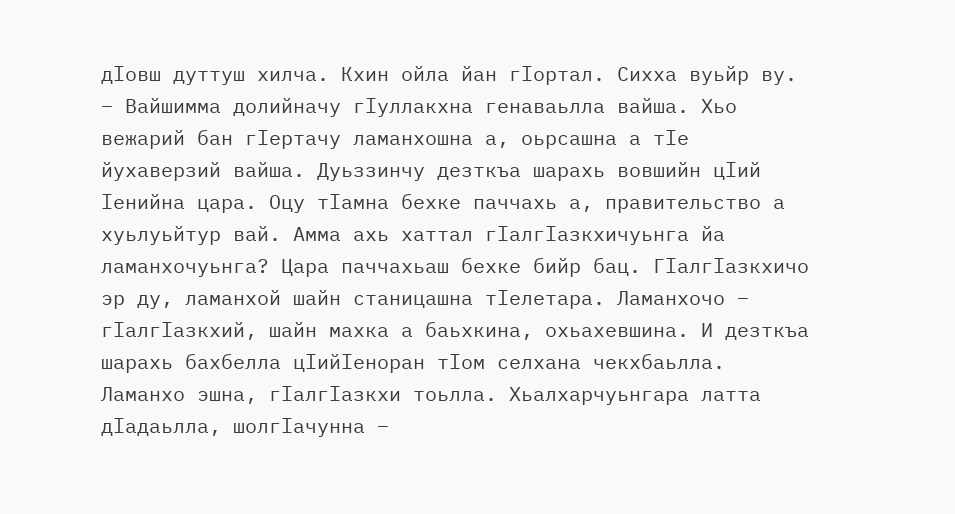дӏовш дуттуш хилча. Кхин ойла йан гӏортал. Сихха вуьйр ву.
– Вайшимма долийначу гӏуллакхна генаваьлла вайша. Хьо вежарий бан гӏертачу ламанхошна а, оьрсашна а тӏе йухаверзий вайша. Дуьззинчу дезткъа шарахь вовшийн цӏий ӏенийна цара. Оцу тӏамна бехке паччахь а, правительство а хуьлуьйтур вай. Амма ахь хаттал гӏалгӏазкхичуьнга йа ламанхочуьнга? Цара паччахьаш бехке бийр бац. Гӏалгӏазкхичо эр ду, ламанхой шайн станицашна тӏелетара. Ламанхочо – гӏалгӏазкхий, шайн махка а баьхкина, охьахевшина. И дезткъа шарахь бахбелла цӏийӏеноран тӏом селхана чекхбаьлла. Ламанхо эшна, гӏалгӏазкхи тоьлла. Хьалхарчуьнгара латта дӏадаьлла, шолгӏачунна –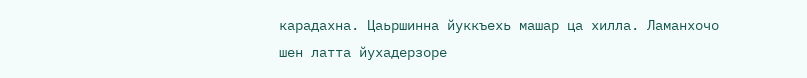карадахна. Цаьршинна йуккъехь машар ца хилла. Ламанхочо шен латта йухадерзоре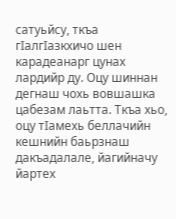сатуьйсу, ткъа гӏалгӏазкхичо шен карадеанарг цунах лардийр ду. Оцу шиннан дегнаш чохь вовшашка цабезам лаьтта. Ткъа хьо, оцу тӏамехь беллачийн кешнийн баьрзнаш дакъадалале, йагийначу йартех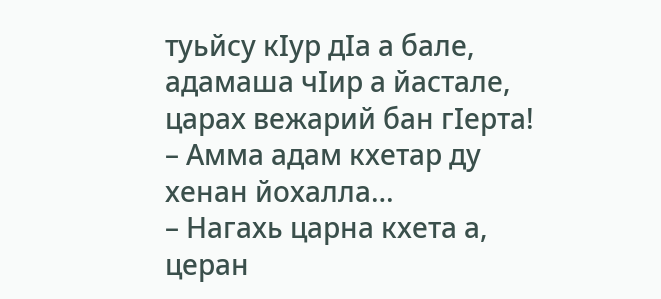туьйсу кӏур дӏа а бале, адамаша чӏир а йастале, царах вежарий бан гӏерта!
– Амма адам кхетар ду хенан йохалла…
– Нагахь царна кхета а, церан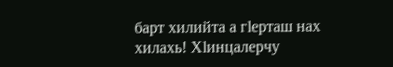барт хилийта а гӏерташ нах хилахь! Хӏинцалерчу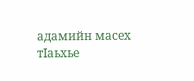адамийн масех тӏаьхье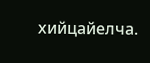хийцайелча.